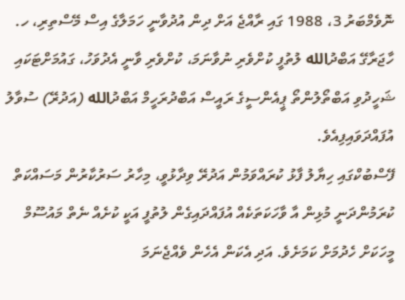ނޮވެމްބަރު 3، 1988 ގައި ރާއްޖެ އަށް ދިން އުދުވާނީ ހަމަލާގެ އިސް މޭސްތިރި، ހ. ހާޖަރާގޭ އަބްދުالله ލުތުފީ ކުށްވެރި ނުވާނަމަ، ކުށްވެރި ވާނީ އެދުވަހު، ގައުމަށްޓަކައި ޝަހީދުވި އަބްތޯލުންތޯ ޕީއެންސީގެ ރައީސް އަބްދުރަހީމް އަބްދުالله (އަދުރޭ) ސުވާލު އުފައްދަވައިފިއެވެ.
ފޭސްބުކްގައި ހިޔާލު ފާޅު ކުރައްވަމުން އަދުރޭ ވިދާޅުވީ، މިހާރު ސަރުކާރުން މަސައްކަތް ކުރަމުންދަނީ މުޅިން އާ ވާހަކަތަކެއް އުފައްދައިގެން ލުތުފީ އަކީ ކުށެއް ނެތް މައުސޫމް މީހަކަށް ހެދުމަށް ކަމަށެވެ. އަދި އެކަން އެހެން ވެއްޖެނަމަ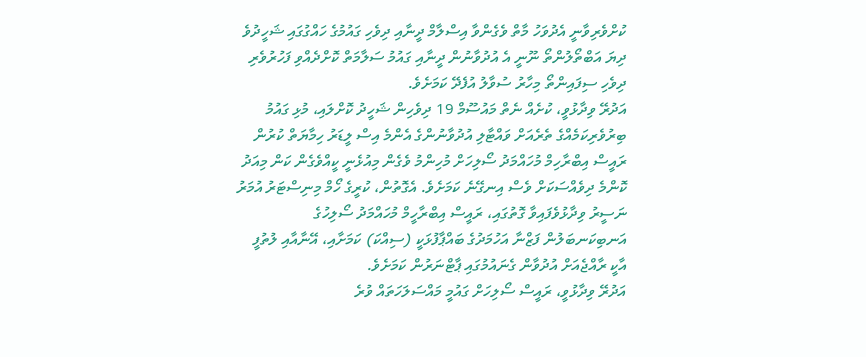ކުށްވެރިވާނީ އެދުވަހު މާތް ވެގެންވާ އިސްލާމް ދީނާއި ދިވެހި ގައުމުގެ ހައްގުގައި ޝަހީދުވެ ދިޔަ އަބްތޯލުންތޯ ނޫނީ އެ އުދުވާނުން ދީނާއި ގައުމު ސަލާމަތް ކޮށްދެއްވި ފަހުރުވެރި ދިވެހި ސިފައިންތޯ މިހާރު ސުވާލު އުފެދޭ ކަމަށެވެ.
އަދުރޭ ވިދާޅުވީ، ކުށެއް ނެތް މައުސޫމް 19 ދިވެހިން ޝަހީދު ކޮށްލައި، މުޅި ގައުމު ބިރުވެރިކަމެއްގެ ތެރެއަށް ވައްޓާލި އުދުވާނުންގެ އެންމެ އިސް ލީޑަރު ހިމާޔަތް ކުރުން ރައީސް އިބްރާހިމް މުހައްމަދު ސޯލިހަށް މުހިންމު ވެގެން މިއުޅެނީ ކީއްވެގެން ކަން މިއަދު ކޮންމެ ދިވެއްސަކަށް ވެސް އިނގޭނެ ކަމަށެވެ. އެގޮތުން، ކުރީގެ ހޯމް މިނިސްޓަރު އުމަރު ނަސީރު ވިދާޅުވެފައިވާ ގޮތުގައި، ރައީސް އިބްރާހީމް މުހައްމަދު ސޯލިހުގެ އަނބިކަނބަލުން ފަޒްނާ އަހުމަދުގެ ބައްޕާފުޅަކީ (ސިއްކަ) ކަމަށާއި، އޭނާއާއި ލުތުފީ އާކީ ރާއްޖެއަށް އުދުވާން ގެނައުމުގައި ޕާޓްނަރުން ކަމަށެވެ.
އަދުރޭ ވިދާޅުވީ، ރައީސް ސޯލިހަށް ގައުމީ މައްސަލަހަތައް ވުރެ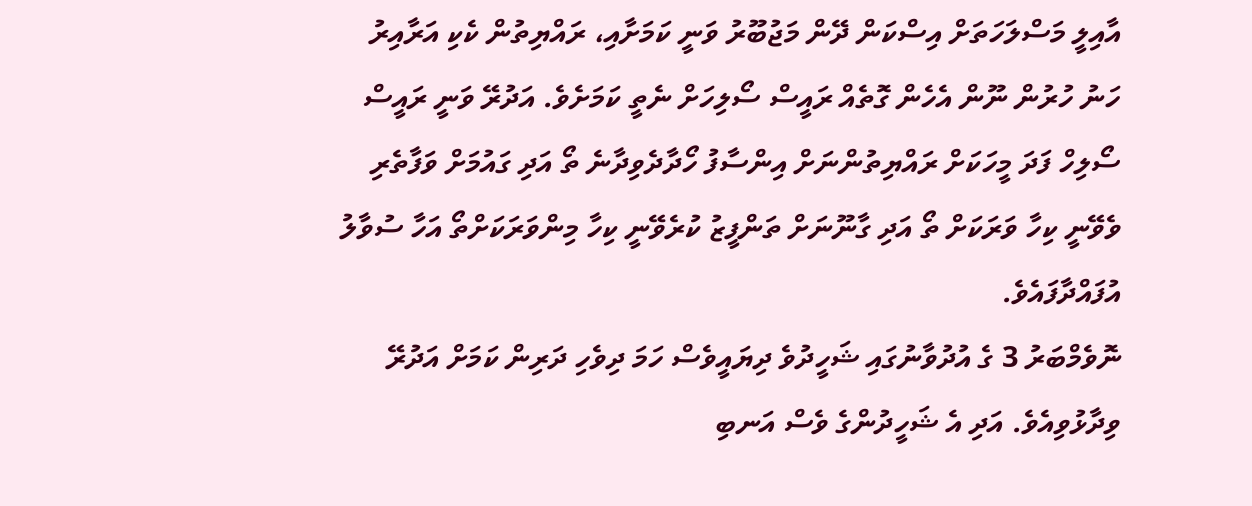އާއިލީ މަސްލަހަތަށް އިސްކަން ދޭން މަޖުބޫރު ވަނީ ކަމަށާއި، ރައްޔިތުން ކެކި އަރާއިރު ހަނު ހުރުން ނޫން އެހެން ގޮތެއް ރައީސް ސޯލިހަށް ނެތީ ކަމަށެވެ. އަދުރޭ ވަނީ ރައީސް ސޯލިހް ފަދަ މީހަކަށް ރައްޔިތުންނަށް އިންސާފު ހޯދާދެވިދާނެ ތޯ އަދި ގައުމަށް ވަފާތެރި ވެވޭނީ ކިހާ ވަރަކަށް ތޯ އަދި ގާނޫނަށް ތަންފީޒު ކުރެވޭނީ ކިހާ މިންވަރަކަށްތޯ އަހާ ސުވާލު އުފައްދާފައެވެ.
ނޮވެމްބަރު 3 ގެ އުދުވާނުގައި ޝަހީދުވެ ދިޔައީވެސް ހަމަ ދިވެހި ދަރިން ކަމަށް އަދުރޭ ވިދާޅުވިއެވެ. އަދި އެ ޝަހީދުންގެ ވެސް އަނބި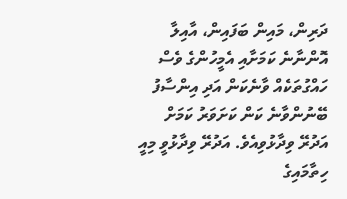ދަރިން، މައިން ބަފައިން، އާއިލާ އޮންނާނެ ކަމަށާއި އެމީހުންގެ ވެސް ހައްގުތަކެއް ވާނެކަން އަދި އިންސާފު ބޭނުންވާނެ ކަން ކަށަވަރު ކަމަށް އަދުރޭ ވިދާޅުވިއެވެ. އަދުރޭ ވިދާޅުވީ މިއީ ހިތާމައިގެ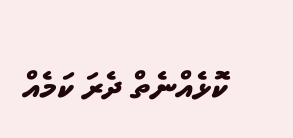ކޮޅެއްނެތް ދެރަ ކަމެއް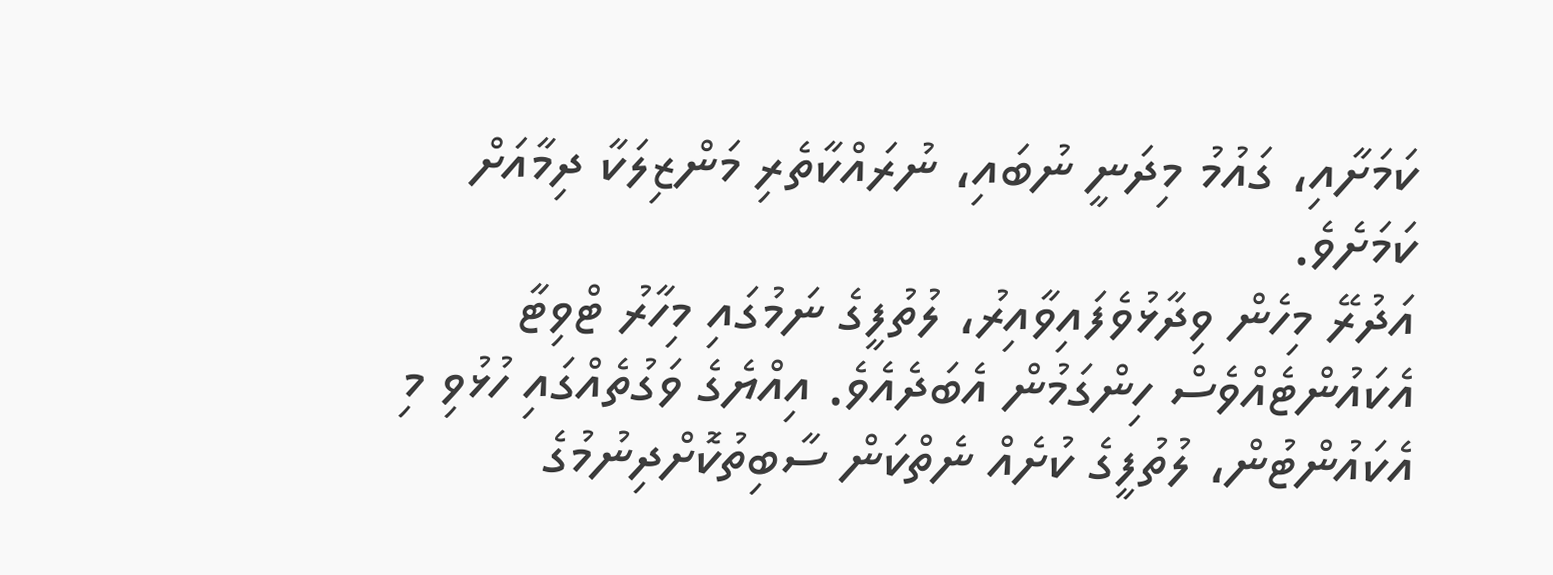ކަމަށާއި، ގައުމު މިދަނީ ނުބައި، ނުރައްކާތެރި މަންޒިލަކާ ދިމާއަށް ކަމަށެވެ.
އަދުރޭ މިހެން ވިދާޅުވެފައިވާއިރު، ލުތުފީގެ ނަމުގައި މިހާރު ޓްވިޓާ އެކައުންޓެއްވެސް ހިންގަމުން އެބަދެއެވެ. އިއްޔެގެ ވަގުތެއްގައި ހުޅުވި މި އެކައުންޓުން، ލުތުފީގެ ކުށެއް ނެތްކަން ސާބިތުކޮށްދިނުމުގެ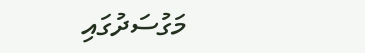މަގުސަދުގައި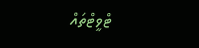ޓްވީޓްތައް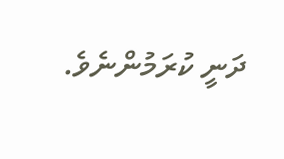ދަނީ ކުރަމުންނެވެ.